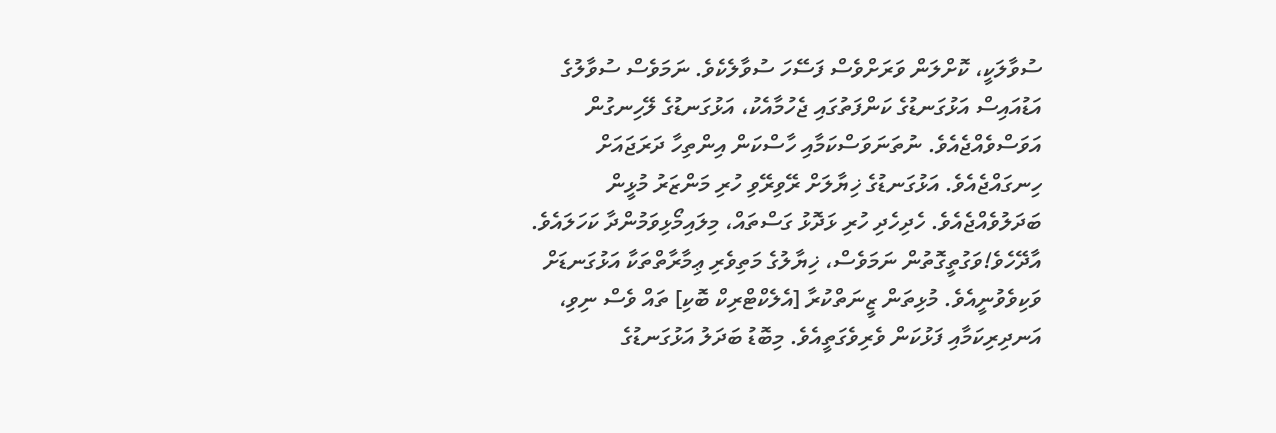ސުވާލަކީ، ކޮށްލަން ވަރަށްވެސް ފަސޭހަ ސުވާލެކެވެ. ނަމަވެސް ސުވާލުގެ އަޑުއައިސް އަޅުގަނޑުގެ ކަންފަތުގައި ޖެހުމާއެކު، އަޅުގަނޑުގެ ލޭހިނގުން އަވަސްވެއްޖެއެވެ. ނުތަނަވަސްކަމާއި ހާސްކަން އިންތިހާ ދަރަޖައަށް ހިނގައްޖެއެވެ. އަޅުގަނޑުގެ ޚިޔާލަށް ރޭވިރޭވި ހުރި މަންޒަރު މުޅީން ބަދަލުވެއްޖެއެވެ. ހެދިހެދި ހުރި ޅަދޮޅު ގަސްތައް، މިލައިމޯޅިވަމުންދާ ކަހަލައެވެ. އާދޭހެވެ!ވަގުތީގޮތުން ނަމަވެސް، ޚިޔާލުގެ މަތިވެރި ޢިމާރާތްތަކާ އަޅުގަނޑަށް ވަކިވެވުނީއެވެ. މުޅިތަން ޒީނަތްކުރާ [އެލެކްޓްރިކް ބޮކި] ތައް ވެސް ނިވި، އަނދިރިކަމާއި ފަޅުކަން ވެރިވެގަތީއެވެ. މިބޮޑު ބަދަލު އަޅުގަނޑުގެ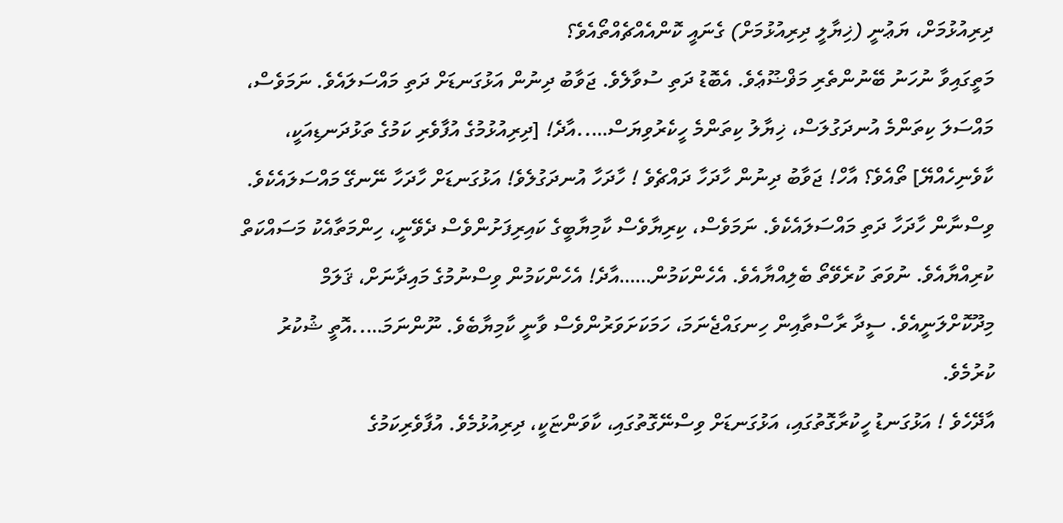ދިރިއުޅުމަށް، ޔަޢުނީ (ޚިޔާލީ ދިރިއުޅުމަށް) ގެނައީ ކޮންއެއްޗެއްތޯއެވެ؟
މަތީގައިވާ ނުހަނު ބޭނުންތެރި މަޥްޟޫޢެވެ. އެބޮޑު ދަތި ސުވާލެވެ. ޖަވާބު ދިނުން އަޅުގަނޑަށް ދަތި މައްސަލައެވެ. ނަމަވެސް، މައްސަލަ ކިތަންމެ އުނދަގުލަސް، ޚިޔާލު ކިތަންމެ ހީކެރުވިޔަސް…..އާދެ! [ދިރިއުޅުމުގެ އުފާވެރި ކަމުގެ ތަޅުދަނޑިއަކީ، ކާވެނިހެއްޔޭ] ތޯއެވެ؟ އާހް! ޖަވާބު ދިނުން ހާދަހާ ދައްޗެވެ ! ހާދަހާ އުނދަގުލެވެ! އަޅުގަނޑަށް ހާދަހާ ނޭނގޭ މައްސަލައެކެވެ. ވިސްނާން ހާދަހާ ދަތި މައްސަލައެކެވެ. ނަމަވެސް، ކިރިޔާވެސް ކާމިޔާބީގެ ކައިރިފަށުންވެސް ދެވޭނީ، ހިންމަތާއެކު މަސައްކަތް ކުރިއްޔާއެވެ. ނުވަތަ ކުރެވޭތޯ ބެލިއްޔާއެވެ. އެހެންކަމުން……އާދެ! އެހެންކަމުން ވިސްނުމުގެ މައިދާނަށް، ޤަލަމް މިދޫކޮށްލަނީއެވެ. ސީދާ ރާސްތާއިން ހިނގައްޖެނަމަ، ހަމަކަށަވަރުންވެސް ވާނީ ކާމިޔާބެވެ. ނޫންނަމަ…..އޮތީ ޝުކުރު ކުރުމެވެ.
އާދޭހެވެ ! އަޅުގަނޑު ހީކުރާގޮތުގައި، އަޅުގަނޑަށް ވިސްނޭގޮތުގައި، ކާވަންޏަކީ، ދިރިއުޅުމެވެ. އުފާވެރިކަމުގެ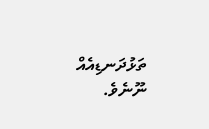ތަޅުދަނޑިއެއް ނޫނެވެ.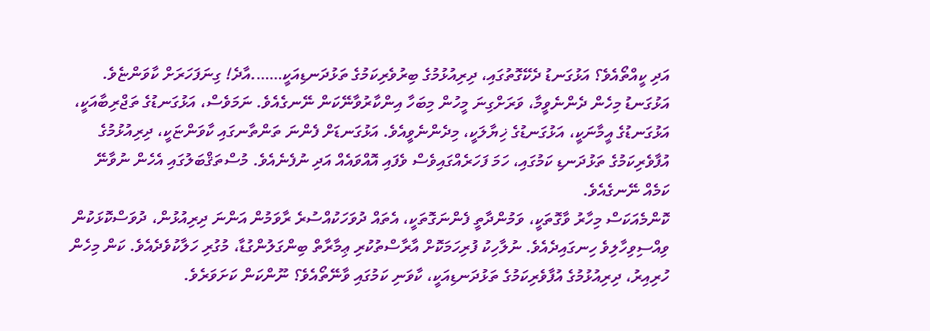އަދި ކީއްތޯއެވެ؟ އަޅުގަނޑު ދެކޭގޮތުގައި، ދިރިއުޅުމުގެ ބިރުވެރިކަމުގެ ތަޅުދަނޑިއަކީ…….އާދެ! ގިނަފަހަރަށް ކާވަންޏެވެ. އަޅުގަނޑު މިހެން ދެންނެވީމާ، ވަރަށްގިނަ މީހުން މިބަހާ އިންކާރުވާނޭކަން ނޭނގެއެވެ. ނަމަވެސް، އަޅުގަނޑުގެ ތަޖްރިބާއަކީ، އަޅުގަނޑުގެ އީމާނަކީ، އަޅުގަނޑުގެ ޚިޔާލަކީ، މިދެންނެވީއެވެ. އަޅުގަނޑަށް ފެންނަ ތަންތާނގައި ކާވަންޏަކީ، ދިރިއުޅުމުގެ އުފާވެރިކަމުގެ ތަޅުދަނޑި ކަމުގައި، ހަމަ ފަހަރެއްގައިވެސް ވެފައި އޮއްވައެއް އަދި ނުފެނެއެވެ. މުސްތަޤްބަލުގައި އެހެން ނުވާނޭ ކަމެއް ނޭނގެއެވެ.
ކޮންމެއަކަސް މިހާރު ވާގޮތަކީ، ވަމުންދާތީ ފެންނަގޮތަކީ، އެތައް ދުވަހަކުއްސުރެ ރާވަމުން އަންނަ ދިރިއުޅުން، ދުވަސްކޮޅަކުން ވިއްސިވިހާލިވެ ހިނގައިދެއެވެ. ނުލާހިކު ފުރިހަމަކޮށް އާރާސްތުކުރި ޢިމާރާތް ބިންގަލުންގުޑާ، މުގުރި ހަލާކުވެދެއެވެ. ކަން މިހެން ހުރިއިރު، ދިރިއުޅުމުގެ އުފާވެރިކަމުގެ ތަޅުދަނޑިއަކީ، ކާވަނި ކަމުގައި ވާނޭތޯއެވެ؟ ނޫންކަން ކަށަވަރެވެ.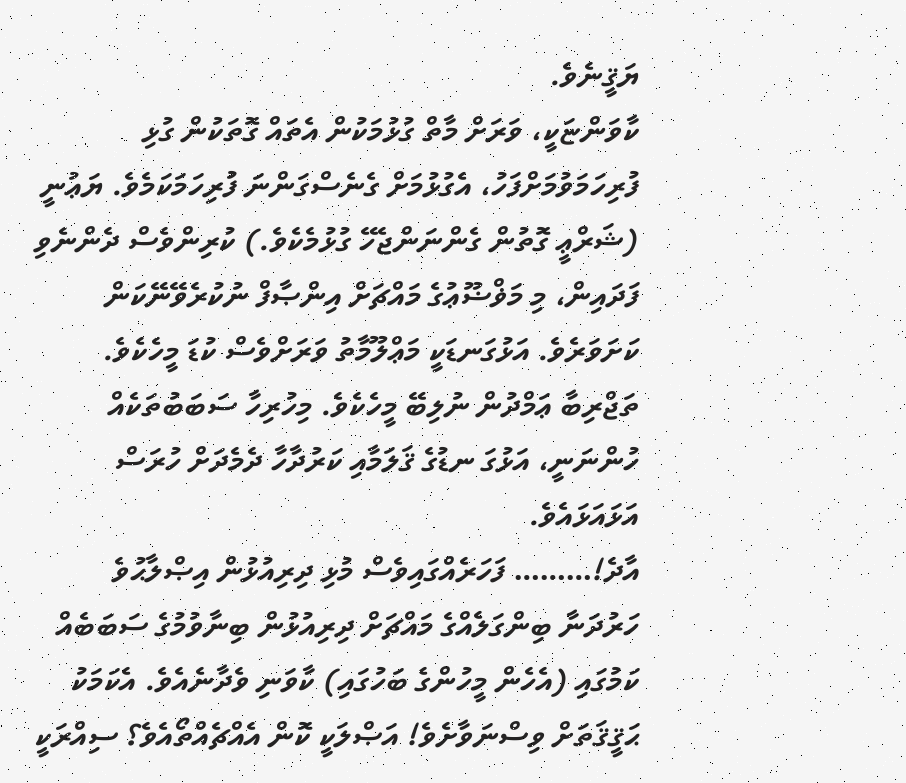ޔަޤީނެވެ.
ކާވަންޏަކީ، ވަރަށް މާތް ގުޅުމަކުން އެތައް ގޮތަކުން ގުޅި ފުރިހަމަވުމަށްފަހު، އެގުޅުމަށް ގެނެސްގަންނަ ފުރިހަމަކަމެވެ. ޔަޢުނީ (ޝަރްޢީ ގޮތުން ގެންނަންޖެހޭ ގުޅުމެކެވެ.) ކުރިންވެސް ދެންނެވި ފަދައިން، މި މަޥްޟޫޢުގެ މައްޗަށް އިންޞާފް ނުކުރެވޭނޭކަން ކަށަވަރެވެ. އަޅުގަނޑަކީ މަޢްލޫމާތު ވަރަށްވެސް ކުޑަ މީހެކެވެ. ތަޖްރިބާ ޢަމްދުން ނުލިބޭ މީހެކެވެ. މިހުރިހާ ސަބަބުތަކެއް ހުންނަނީ، އަޅުގަ ނޑުގެ ޤަލަމާއި ކަރުދާހާ ދެމެދަށް ހުރަސް އަޅައަޅައެވެ.
އާދެ!……… ފަހަރެއްގައިވެސް މުޅި ދިރިއުޅުން އިޞްލާޙުވެ ހަރުދަނާ ބިންގަލެއްގެ މައްޗަށް ދިރިއުޅުން ބިނާވުމުގެ ސަބަބެއް ކަމުގައި (އެހެން މީހުންގެ ބަހުގައި) ކާވަނި ވެދާނެއެވެ. އެކަމަކު ޙަޤީޤަތަށް ވިސްނަވާށެވެ! އަޞްލަކީ ކޮން އެއްޗެއްތޯއެވެ؟ ސިއްރަކީ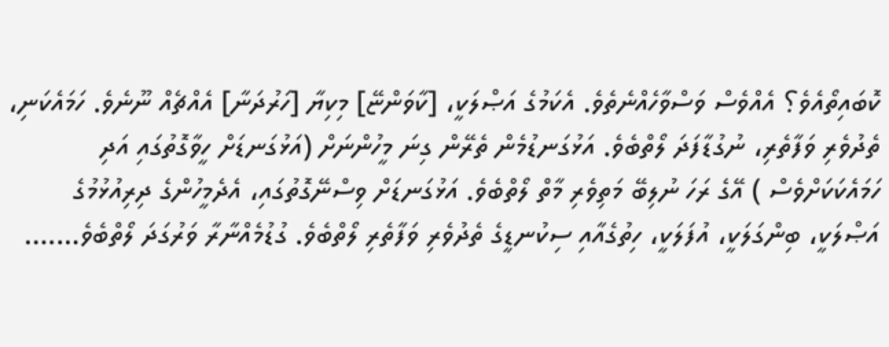ކޮބައިތޯއެވެ؟ އެއްވެސް ވަސްވާހެއްނެތެވެ. އެކަމުގެ އަޞްލަކީ، [ކާވަންޏޭ] މިކިޔާ [ހަރުދަނާ] އެއްޗެއް ނޫނެވެ. ހަމައެކަނި، ތެދުވެރި ވަފާތެރި، ނުގުޑާފަދަ ލޯތްބެވެ. އަޅުގަނޑުމެން ތެރޭން ގިނަ މީހުންނަށް (އަޅުގަނޑަށް ހީވާގޮތުގައި އަދި ހަމައެކަކަށްވެސް ) އޭގެ ރަހަ ނުލިބޭ މަތިވެރި މާތް ލޯތްބެވެ. އަޅުގަނޑަށް ވިސްނޭގޮތުގައި، އެދެމީހުންގެ ދިރިއުޅުމުގެ އަޞްލަކީ، ބިންގަލަކީ، އުފަލަކީ، ހިތުގެއާއި ސިކުނޑީގެ ތެދުވެރި ވަފާތެރި ލޯތްބެވެ. ގުޑުމެއްނާރާ ވަރުގަދަ ލޯތްބެވެ…….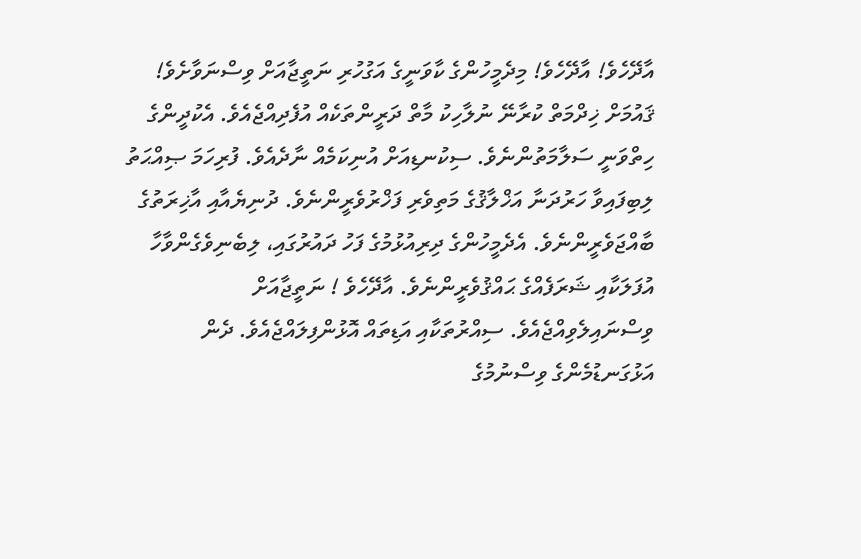އާދޭހެވެ! އާދޭހެވެ! މިދެމީހުންގެ ކާވަނީގެ އަގުހުރި ނަތީޖާއަށް ވިސްނަވާށެވެ! ޤައުމަށް ޚިދްމަތް ކުރާނޭ ނުލާހިކު މާތް ދަރީންތަކެއް އުފެދިއްޖެއެވެ. އެކުދީންގެ ހިތްވަނީ ސަލާމަތުންނެވެ. ސިކުނޑިއަށް އުނިކަމެއް ނާދެއެވެ. ފުރިހަމަ ޞިއްޙަތު ލިބިފައިވާ ހަރުދަނާ އަޚްލާޤުގެ މަތިވެރި ފަޚްރުވެރީންނެވެ. ދުނިޔެއާއި އާޚިރަތުގެ ބާއްޖަވެރީންނެވެ. އެދެމީހުންގެ ދިރިއުޅުމުގެ ފަހު ދައުރުގައި، ލިބެނިވެގެންވާހާ އުފަލަކާއި ޝަރަފެއްގެ ޙައްޤުވެރީންނެވެ. އާދޭހެވެ ! ނަތީޖާއަށް ވިސްނައިލެވިއްޖެއެވެ. ސިއްރުތަކާއި އަޑިތައް އޮޅުންފިލައްޖެއެވެ. ދެން އަޅުގަނޑުމެންގެ ވިސްނުމުގެ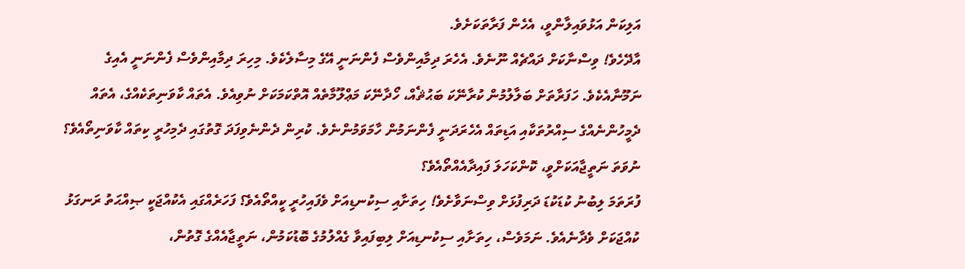އަލިކަން އަޅުވައިލާންވީ، އެހެން ފަރާތަކަށެވެ.
އާދޭހެވެ! ވިސްނާކަށް ދައްޗެއް ނޫނެވެ. އެހެރަ ދިމާއިންވެސް ފެންނަނީ އޭގެ މިސާލެކެވެ. މިހިރަ ދިމާއިންވެސް ފެންނަނީ އެއިގެ ނަމޫނާއެކެވެ. ހަފަރާތަށް ބަލާލުމުން ކުރާނޭކަ ބަޙުޘެއް، ހޯދާނޭކަ މަޢްލޫމާތެއް އޮތްކަމަކަށް ނުވިއެވެ. އެތައް ކާވަނިތަކެއްގެ، އެތައް ދެމީހުންނެއްގެ ސިއްރުތަކާއި އަޑިތައް އެހެރަދަނީ ފެންނަމުން ހާމަވަމުންނެވެ. ކުރިން ދެންނެވިފަދަ ގޮތުގައި ދެމިހުރީ ކިތައް ކާވަނިތޯއެވެ؟ ނުވަތަ ނަތީޖާއަކަށްވީ، ކޮންކަހަލަ ފައިދާއެއްތޯއެވެ؟
ފުރަތަމަ ލިބުނު ކުޑަކުޑަ ދަރިފުޅަށް ވިސްނަވާށެވެ! ހިތަށާއި ސިކުނޑިއަށް ވެފައިހުރީ ކީއްތޯއެވެ؟ ފަހަރެއްގައި އެކުއްޖަކީ ޞިއްޙަތު ރަނގަޅު ކުއްޖަކަށް ވެދާނެއެވެ. ނަމަވެސް، ހިތަށާއި ސިކުނޑިއަށް ލިބިފައިވާ ގެއްލުމުގެ ބޮޑުކަމުން، ނަތީޖާއެއްގެ ގޮތުން،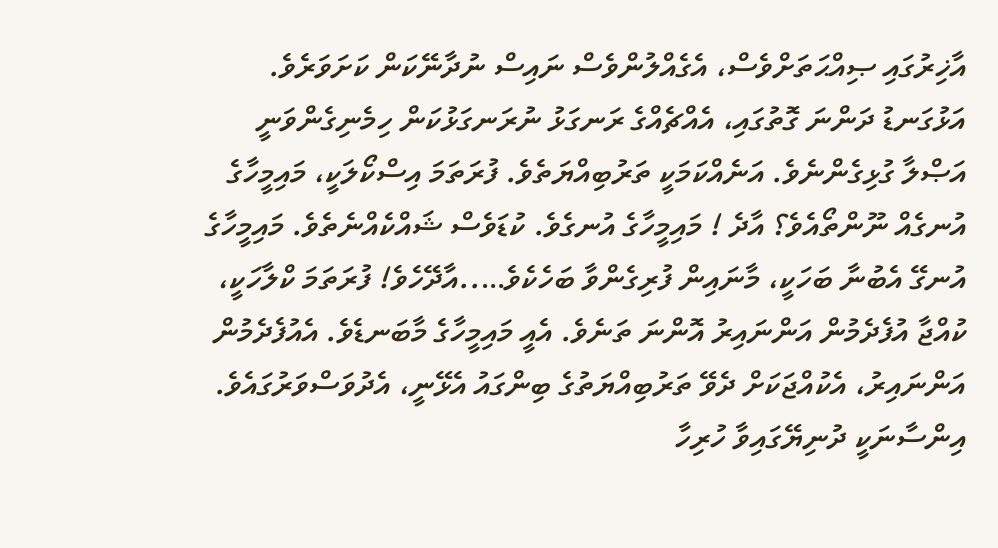އާޚިރުގައި ޞިއްޙަތަށްވެސް، އެގެއްލުންވެސް ނައިސް ނުދާނޭކަން ކަށަވަރެވެ. އަޅުގަނޑު ދަންނަ ގޮތުގައި، އެއްޗެއްގެ ރަނގަޅު ނުރަނގަޅުކަން ހިމެނިގެންވަނީ އަޞްލާ ގުޅިގެންނެވެ. އަނެއްކަމަކީ ތަރުބިއްޔަތެވެ. ފުރަތަމަ އިސްކޯލަކީ، މައިމީހާގެ އުނގެއް ނޫންތޯއެވެ؟ އާދެ ! މައިމީހާގެ އުނގެވެ. ކުޑަވެސް ޝައްކެއްނެތެވެ. މައިމީހާގެ އުނގޭ އެބުނާ ބަހަކީ، މާނައިން ފުރިގެންވާ ބަހެކެވެ…..އާދޭހެވެ! ފުރަތަމަ ކްލާހަކީ، ކުއްޖާ އުފެދެމުން އަންނައިރު އޮންނަ ތަނެވެ. އެއީ މައިމީހާގެ މާބަނޑެވެ. އެއުފެދެމުން އަންނައިރު، އެކުއްޖަކަށް ދެވޭ ތަރުބިއްޔަތުގެ ބިންގައު އެޅޭނީ، އެދުވަސްވަރުގައެވެ.
އިންސާނަކީ ދުނިޔޭގައިވާ ހުރިހާ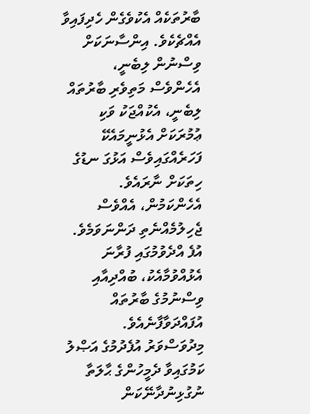ބާރުތަކެއް އެކުވެގެން ހެދިފައިވާ އެއްޗެކެވެ. އިންސާނަކަށް ވިސްނުން ލިބެނީ، އެހެންވެސް މަތިވެރި ބާރުތައް ލިބެނީ، އެކުއްޖަކު ވަކި ޢުމުރަކަށް އެޅުނީމައެކޭ ފަހަރެއްގައިވެސް އަޅުގަ ނޑުގެ ހިތަކަށް ނާރައެވެ. އެހެންކަމުން، އެއްވެސް ޖެހިލުމެއްނެތި ދަންނަވަމެވެ. އުފެ އްދެވުމުގައި ފުރާނަ އެޅުއްވުމާއެކު، ބުއްދިއާއި ވިސްނުމުގެ ބާރުތައް އުފައްދަވާފާނެއެވެ. މިދުވަސްވަރު އުފެދުމުގެ އަޞްލު ކަމުގައިވާ ދެމީހުންގެ ޙާލަތާ ނުގުޅިނުދާނޭކަން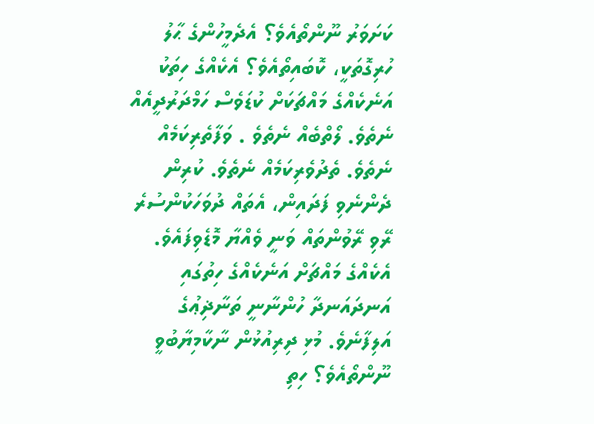ކަށަވަރު ނޫންތޯއެވެ؟ އެދެމީހުންގެ ޙާލު ހުރިގޮތަކީ، ކޮބައިތޯއެވެ؟ އެކެއްގެ ހިތަކު އަނެކެއްގެ މައްޗަކަށް ކުޑަވެސް ހަމްދަރުދީއެއް ނެތެވެ. ލޯތްބެއް ނެތެވެ . ވަފާތެރިކަމެއް ނެތެވެ. ތެދުވެރިކަމެއް ނެތެވެ. ކުރިން ދެންނެވި ފަދައިން، އެތައް ދުވަހަކުންސުރެ ރޭވި ރޭވުންތައް ވަނީ ވެއްޔާ މޮޑެވިފައެވެ. އެކެއްގެ މައްޗަށް އަނެކެއްގެ ހިތުގައި އަނދައަނދާ ހުންނާނީ ތަނާޛިޢުގެ އަލިފާނެވެ. މުޅި ދިރިއުޅުން ނާކާމިޔާބުވީ ނޫންތޯއެވެ؟ ހިތި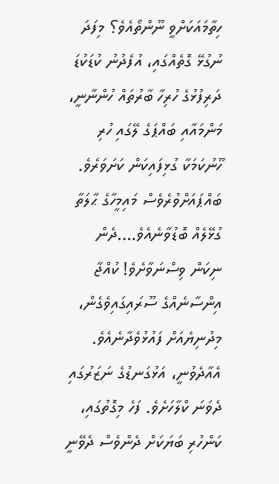ހިތާމައަކަށްވީ ނޫންތޯއެވެ؟ މިފަދަ ނުގުޅޭ ގޮތެއްގައި، އުފެދުނު ކުޑަކުޑަ ދަރިފުޅުގެ ހުރިހާ ބާރުތައް ހުންނާނީ، މަންމައާއި ބައްޕަގެ ލޭގައި ހުރި ހޫނުކަމަކާ ގުޅިފައިކަން ކަށަވަރެވެ. ބައްޕައަށްވުރެވެސް މައިމީހާގެ ޙާލަތާ ގުޅޭލެއް ބޮޑުވާނެއެވެ….ދެން ނިކަން ވިސްނަވާށެވެ! ކުއްޖާ އިންސާނެއްގެ ސޫރައިގައިވެގެން، މިދުނިޔެއަށް ފައުޅުވެދާނެއެވެ. އެއާދެވުނީ، އަޅުގަނޑުގެ ނަޒަރުގައި ދެވަނަ ކްލާހަށެވެ. ފަހެ މިގޮތުގައި، ކަންހުރި ބަޔަކަށް ދެންވެސް ދެވޭނީ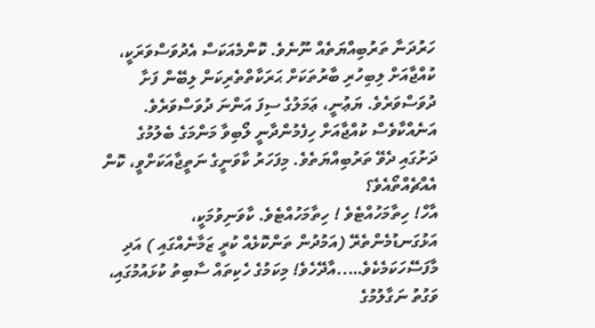ހަރުދަނާ ތަރުބިއްޔަތެއް ނޫނެވެ. ކޮންމެއަކަސް އެދުވަސްވަރަކީ، ކުއްޖާއަށް ލިބިހުރި ބާރުތަކަށް ޙަރަކާތްތެރިކަން ލިބޭން ފަށާ ދުވަސްވަރެވެ. ޔަޢުނީ، ޢަމަލުގެ ސިފަ އަންނަ ދުވަސްވަރެވެ. އަނެއްކާވެސް ކުއްޖާއަށް ހިފެމުންދާނީ ލޯބިވާ މަންމަގެ ބެލުމުގެ ދަށުގައި ދެވޭ ތަރުބިއްޔަތެވެ. މިފަހަރު ކާވަނީގެ ނަތީޖާއަކަށްވީ، ކޮން އެއްޗެއްތޯއެވެ؟
އާހް! ހިތާމަހުއްޓެވެ ! ހިތާމަހުއްޓެވެ. ކާވަނިވުމަކީ، އަޅުގަނޑުމެންތެރޭ (އަމުދުން ތަންކޮޅެއް ކުރީ ޒަމާނެއްގައި ) އަދި މާފަސޭހަކަމެކެވެ…..އާދޭހެވެ! މިކަމުގެ ހެކިތައް ސާބިތު ކުޅައުމުގައި، ވަގުތު ނަގާލުމުގެ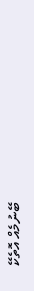ބޭނުމެއް އޮތެކޭ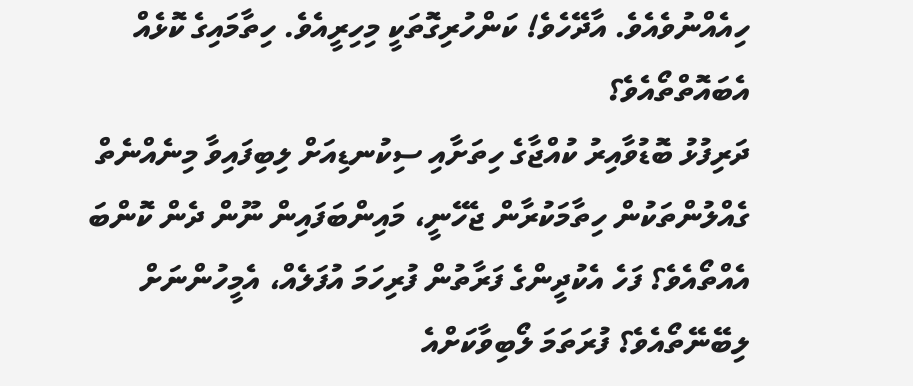ހިއެއްނުވެއެވެ. އާދޭހެވެ! ކަންހުރިގޮތަކީ މިހިރީއެވެ. ހިތާމައިގެ ކޮޅެއް އެބައޮތްތޯއެވެ؟
ދަރިފުޅު ބޮޑުވާއިރު ކުއްޖާގެ ހިތަށާއި ސިކުނޑިއަށް ލިބިފައިވާ މިނެއްނެތް ގެއްލުންތަކުން ހިތާމަކުރާން ޖެހޭނީ، މައިންބަފައިން ނޫން ދެން ކޮންބަ އެއްތޯއެވެ؟ ފަހެ އެކުދީންގެ ފަރާތުން ފުރިހަމަ އުފަލެއް، އެމީހުންނަށް ލިބޭނޭތޯއެވެ؟ ފުރަތަމަ ލޯބިވާކަށްއެ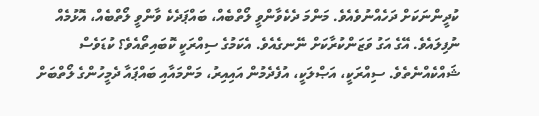ކުދީންނަކަށް ދަހެއްނުވެއެވެ. މަންމަ ދެކެވާންވީ ލޯތްބެއް، ބައްޕަދެކެ ވާންވީ ލޯތްބެއް، އޮޅުމެއް ނުފިލައެވެ. އޭގެ އަގު ވަޒަންކުރާކަށް ނޭނގެއެވެ. އެކަމުގެ ސިއްރަކީ ކޮބައިތޯއެވެ؟ ކުޑަވެސް ޝައްކެއްނެތެވެ. ސިއްރަކީ، އަޞްލަކީ، އުފެދެމުން އައިއިރު، މަންމައާއި ބައްޕައާ ދެމީހުންގެ ލޯތްބަށް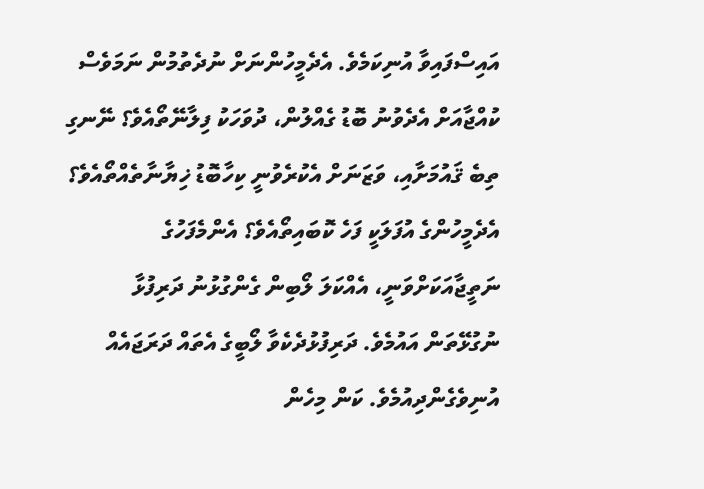އައިސްފައިވާ އުނިކަމެވެ. އެދެމީހުންނަށް ނުދެތުމުން ނަމަވެސް ކުއްޖާއަށް އެދެވުނު ބޮޑު ގެއްލުން، ދުވަހަކު ފިލާނޭތޯއެވެ؟ ނޭނގި ތިބެ ޤައުމަށާއި، ވަޒަނަށް އެކުރެވުނީ ކިހާބޮޑު ޚިޔާނާތެއްތޯއެވެ؟ އެދެމީހުންގެ އުފަލަކީ ފަހެ ކޮބައިތޯއެވެ؟ އެންމެފަހުގެ ނަތީޖާއަކަށްވަނީ، އެއްކަލަ ލޯބިން ގެންގުޅުނު ދަރިފުޅާ ނުގުޅޭތަން އައުމެވެ. ދަރިފުޅުދެކެވާ ލޯބީގެ އެތައް ދަރަޖައެއް އުނިވެގެންދިއުމެވެ. ކަން މިހެން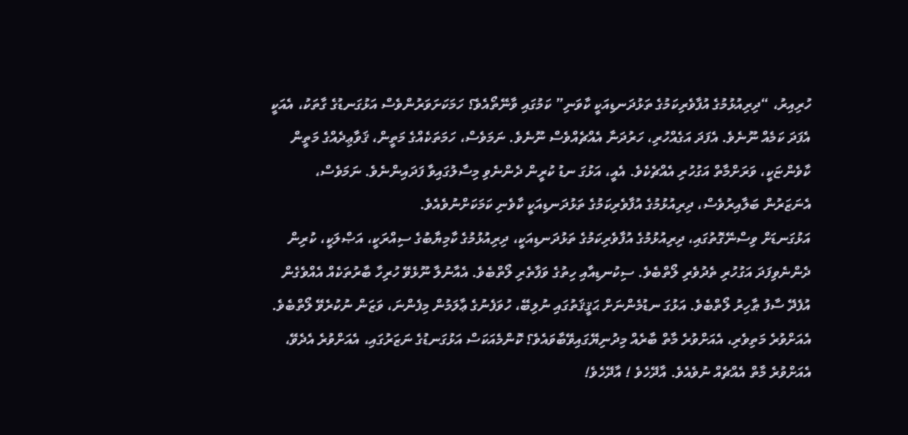ހުރިއިރު، “ދިރިއުޅުމުގެ އުފާވެރިކަމުގެ ތަޅުދަނޑިއަކީ ކާވަނި” ކަމުގައި ވާނޭތޯއެވެ؟ ހަމަކަށަވަރުންވެސް އަޅުގަނޑުގެ ގާތަކު، އެއަކީ އެފަދަ ކަމެއް ނޫނެވެ. އެފަދަ އަގެއްހުރި، ހަރުދަނާ އެއްޗެއްވެސް ނޫނެވެ. ނަމަވެސް، ހަމަތަކެއްގެ މަތީން، ޤަވާޢިދެއްގެ މަތީން ކާވެންޏަކީ، ވަރަށްމާތް އަގުހުރި އެއްޗެކެވެ. އެއީ، އަޅުގަ ނޑު ކުރީން ދެންނެވި މިސާލުގައިވާ ފަދައިންނެވެ. ނަމަވެސް، އެނަޒަރުން ބަލާއިރުވެސް، ދިރިއުޅުމުގެ އުފާވެރިކަމުގެ ތަޅުދަނޑިއަކީ ކާވެނި ކަމަކަށްނުވެއެވެ.
އަޅުގަނޑަށް ވިސްނޭގޮތުގައި، ދިރިއުޅުމުގެ އުފާވެރިކަމުގެ ތަޅުދަނޑިއަކީ، ދިރިއުޅުމުގެ ކާމިޔާބުގެ ސިއްރަކީ، އަޞްލަކީ، ކުރިން ދެންނެވިފަދަ އަގުހުރި ތެދުވެރި ލޯތްބެވެ. ސިކުނޑިއާއި ހިތުގެ ވަފާތެރި ލޯތްބެވެ. އެއާނުލާ ނޫޅެވޭ ހުރިހާ ބާރުތަކެއް އެއްވެގެން އުފެދޭ ސާފު ޠާހިރު ލޯތްބެވެ. އަޅުގަ ނޑުމެންނަށް ޙަޤީޤަތުގައި ނުލިބޭ، ހުވަފެނުގެ ޢާލަމުން މިފެންނަ، ވަޒަން ނުކުރެވޭ ލޯތްބެވެ. އެއަށްވުރެ މަތިވެރި، އެއަށްވުރެ މާތް ބާރެއް މިދުނިޔޭގައިވޭބާވައެވެ؟ ކޮންމެއަކަސް އަޅުގަނޑުގެ ނަޒަރުގައި، އެއަށްވުރެ އެދެވޭ، އެއަށްވުރެ މާތް އެއްޗެއް ނުވެއެވެ. އާދޭހެވެ ! އާދޭހެވެ!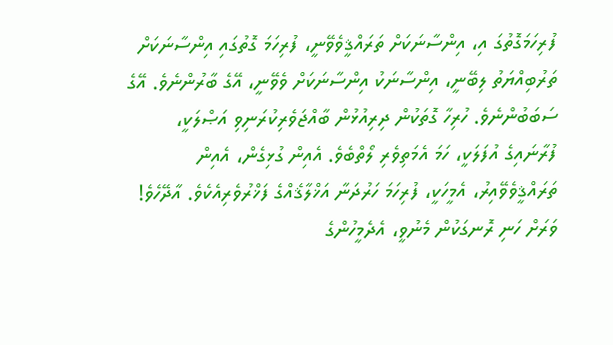ފުރިހަމަގޮތުގަ އި، އިންސާނަކަށް ތަރައްޤީވެވޭނީ، ފުރިހަމަ ގޮތުގައި އިންސާނަކަށް ތަރުބިއްޔަތު ލިބޭނީ، އިންސާނަކު އިންސާނަކަށް ވެވޭނީ، އޭގެ ބާރުންނެވެ. އޭގެ ސަބަބުންނެވެ. ހުރިހާ ގޮތަކުން ދިރިއުޅުން ބާއްޖަވެރިކުރަނިވި އަޞްލަކީ، ފުރާނައިގެ އުފަލަކީ، ހަމަ އެމަތިވެރި ލޯތްބެވެ. އެއިން ގުޅިގެން، އެއިން ތަރައްޤީވެވޭއިރު، އެމީހަކީ، ފުރިހަމަ ހަރުދަނާ އަޚްލާޤެއްގެ ފަޚްރުވެރިއެކެވެ. އާދޭހެވެ! ވަރަށް ހަނި ރޮނގަކުން މެނުވީ، އެދެމީހުންގެ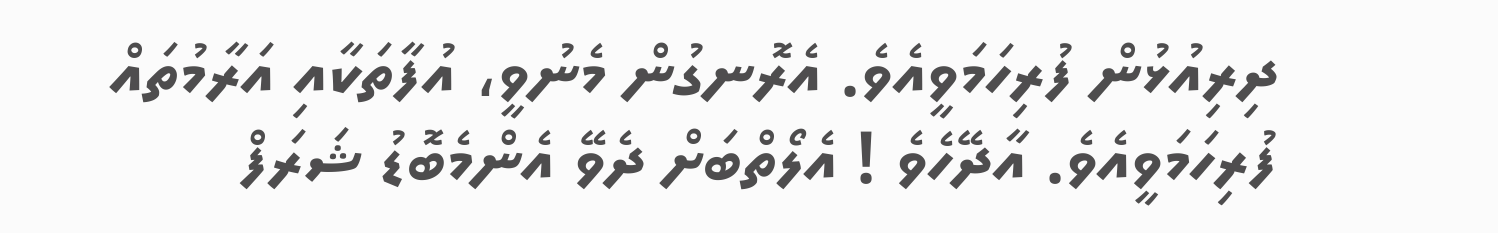ދިރިއުޅުން ފުރިހަމަވީއެވެ. އެރޮނގުން މެނުވީ، އުފާތަކާއި އަރާމުތައް ފުރިހަމަވީއެވެ. އާދޭހެވެ ! އެލޯތްބަށް ދެވޭ އެންމެބޮޑު ޝަރަފް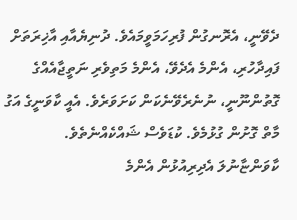ދެވޭނީ، އެރޮނގުން ފުރިހަމަވީމައެވެ. ދުނިޔެއާއި އާޚިރަތަށް ފައިދާހުރި، އެންމެ އެދެވޭ، އެންމެ މަތިވެރި ނަތީޖާއެއްގެ ގޮތުންނޫނީ، ނުނެރެވޭނެކަން ކަށަވަރެވެ. އެއީ ކާވަނީގެ އަގު މާތް ގޮށުން ގުޅުމެވެ. ކުޑަވެސް ޝައްކެއްނެތެވެ. ކާވަންޏާނުލަ އެދިރިއުޅުން އެންމެ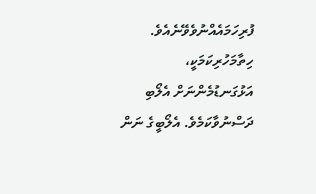ފުރިހަމައެއްނުވެވޭނެއެވެ. ހިތާމަހުރިކަމަކީ، އަޅުގަނޑުމެންނަށް އެލޯބި ދަސްނުވާކަމެވެ. އެލޯބީގެ ނަން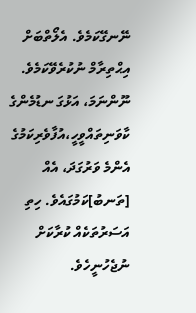ނޭނގޭކަމެވެ. އެލޯތްބަށް އިޙްތިރާމް ނުކުރެވޭކަމެވެ. ނޫންނަމަ، އަޅުގަ ނޑުމެންގެ ކާވަނިތައްވީހީ،އުފާވެރިކަމުގެ އެންމެ ވަރުގަދަ، އެއް [ތަނބު]ކަމުގައެވެ. ހިތި އަސަރުތަކެއް ކުރާކަށް ނުޖެހުނީހެވެ.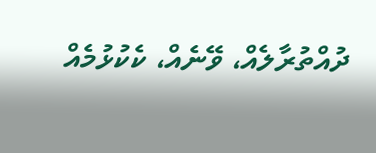ދުއްތުރާލެއް، ވޭނެއް، ކެކުޅުމެއް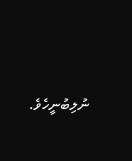ނުލިބުނީހެވެ.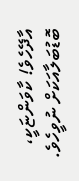އާދޭހެވެ! ކާވަންޏަކީ، ބޮޑުބަލާއަކަށް ނުވީހެވެ.